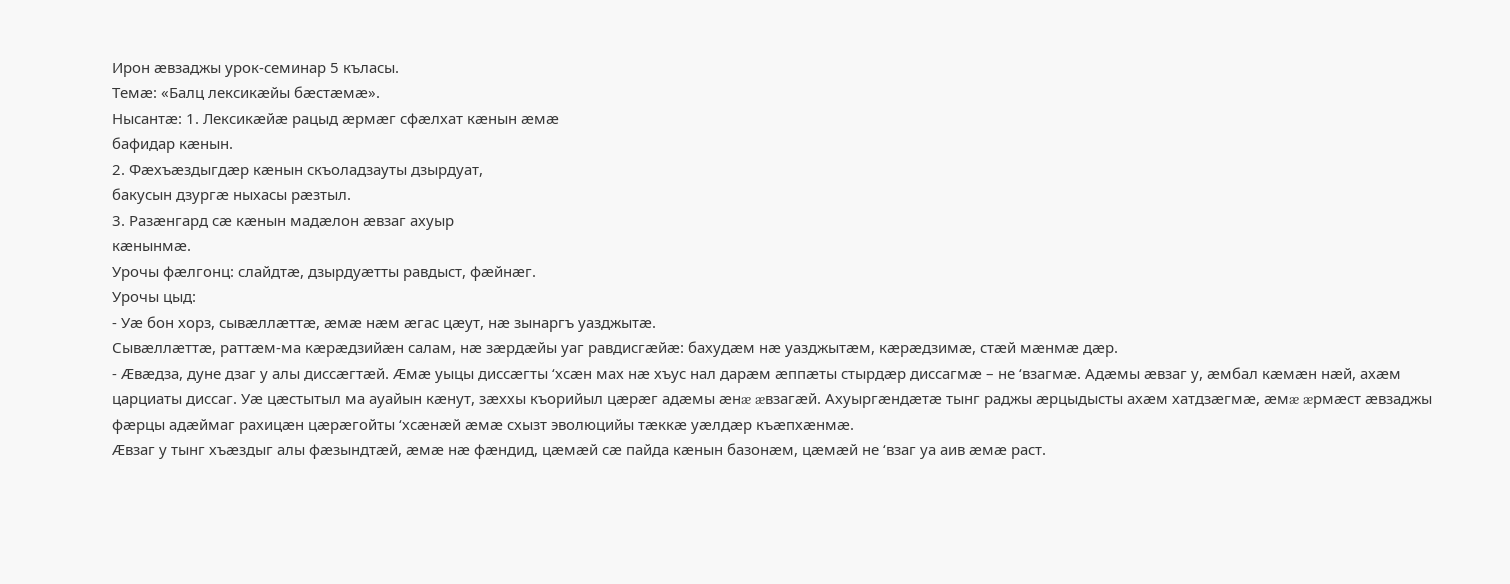Ирон æвзаджы урок-семинар 5 къласы.
Темæ: «Балц лексикæйы бæстæмæ».
Нысантæ: 1. Лексикæйæ рацыд æрмæг сфæлхат кæнын æмæ
бафидар кæнын.
2. Фæхъæздыгдæр кæнын скъоладзауты дзырдуат,
бакусын дзургæ ныхасы рæзтыл.
3. Разæнгард сæ кæнын мадæлон æвзаг ахуыр
кæнынмæ.
Урочы фæлгонц: слайдтæ, дзырдуæтты равдыст, фæйнæг.
Урочы цыд:
- Уæ бон хорз, сывæллæттæ, æмæ нæм æгас цæут, нæ зынаргъ уазджытæ.
Сывæллæттæ, раттæм-ма кæрæдзийæн салам, нæ зæрдæйы уаг равдисгæйæ: бахудæм нæ уазджытæм, кæрæдзимæ, стæй мæнмæ дæр.
- Ӕвæдза, дуне дзаг у алы диссæгтæй. Ӕмæ уыцы диссæгты ‘хсæн мах нæ хъус нал дарæм æппæты стырдæр диссагмæ – не ‘взагмæ. Адæмы æвзаг у, æмбал кæмæн нæй, ахæм царциаты диссаг. Уæ цæстытыл ма ауайын кæнут, зæххы къорийыл цæрæг адæмы æнæ æвзагæй. Ахуыргæндæтæ тынг раджы æрцыдысты ахæм хатдзæгмæ, æмæ æрмæст æвзаджы фæрцы адæймаг рахицæн цæрæгойты ‘хсæнæй æмæ схызт эволюцийы тæккæ уæлдæр къæпхæнмæ.
Ӕвзаг у тынг хъæздыг алы фæзындтæй, æмæ нæ фæндид, цæмæй сæ пайда кæнын базонæм, цæмæй не ‘взаг уа аив æмæ раст.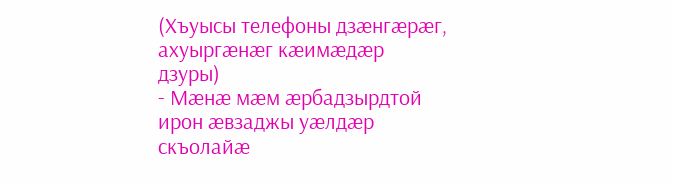(Хъуысы телефоны дзæнгæрæг, ахуыргæнæг кæимæдæр дзуры)
- Мæнæ мæм æрбадзырдтой ирон æвзаджы уæлдæр скъолайæ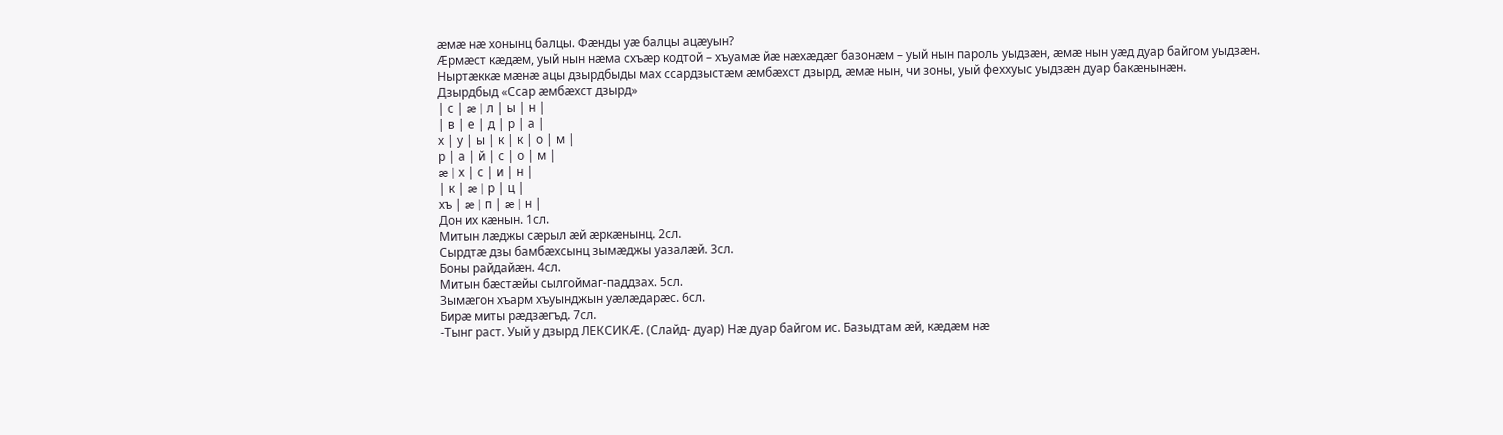æмæ нæ хонынц балцы. Фæнды уæ балцы ацæуын?
Ӕрмæст кæдæм, уый нын нæма схъæр кодтой – хъуамæ йæ нæхæдæг базонæм – уый нын пароль уыдзæн, æмæ нын уæд дуар байгом уыдзæн.
Ныртæккæ мæнæ ацы дзырдбыды мах ссардзыстæм æмбæхст дзырд, æмæ нын, чи зоны, уый феххуыс уыдзæн дуар бакæнынæн.
Дзырдбыд «Ссар æмбæхст дзырд»
| с | æ | л | ы | н |
| в | е | д | р | а |
х | у | ы | к | к | о | м |
р | а | й | с | о | м |
æ | х | с | и | н |
| к | æ | р | ц |
хъ | æ | п | æ | н |
Дон их кæнын. 1сл.
Митын лæджы сæрыл æй æркæнынц. 2сл.
Сырдтæ дзы бамбæхсынц зымæджы уазалæй. 3сл.
Боны райдайæн. 4сл.
Митын бæстæйы сылгоймаг-паддзах. 5сл.
Зымæгон хъарм хъуынджын уæлæдарæс. 6сл.
Бирæ миты рæдзæгъд. 7сл.
-Тынг раст. Уый у дзырд ЛЕКСИКӔ. (Слайд- дуар) Нæ дуар байгом ис. Базыдтам æй, кæдæм нæ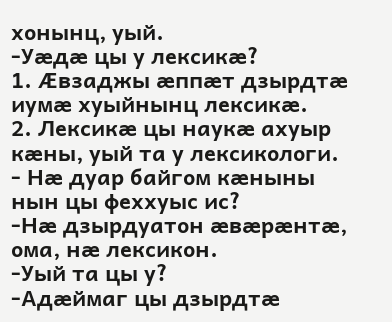хонынц, уый.
-Уæдæ цы у лексикæ?
1. Ӕвзаджы æппæт дзырдтæ иумæ хуыйнынц лексикæ.
2. Лексикæ цы наукæ ахуыр кæны, уый та у лексикологи.
- Нæ дуар байгом кæныны нын цы феххуыс ис?
-Нæ дзырдуатон æвæрæнтæ, ома, нæ лексикон.
-Уый та цы у?
-Адæймаг цы дзырдтæ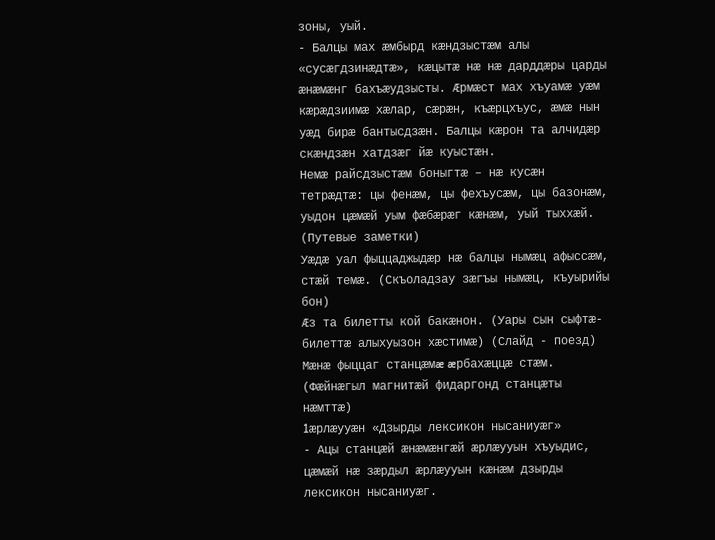зоны, уый.
- Балцы мах æмбырд кæндзыстæм алы «сусæгдзинæдтæ», кæцытæ нæ нæ дарддæры царды æнæмæнг бахъæудзысты. Ӕрмæст мах хъуамæ уæм кæрæдзиимæ хæлар, сæрæн, къæрцхъус, æмæ нын уæд бирæ бантысдзæн. Балцы кæрон та алчидæр скæндзæн хатдзæг йæ куыстæн.
Немæ райсдзыстæм боныгтæ – нæ кусæн тетрæдтæ: цы фенæм, цы фехъусæм, цы базонæм, уыдон цæмæй уым фæбæрæг кæнæм, уый тыххæй. (Путевые заметки)
Уæдæ уал фыццаджыдæр нæ балцы нымæц афыссæм, стæй темæ. (Скъоладзау зæгъы нымæц, къуырийы бон)
Ӕз та билетты кой бакæнон. (Уары сын сыфтæ-билеттæ алыхуызон хæстимæ) (Слайд - поезд)
Мæнæ фыццаг станцæмæ æрбахæццæ стæм. (Фæйнæгыл магнитæй фидаргонд станцæты нæмттæ)
1æрлæууæн «Дзырды лексикон нысаниуæг»
- Ацы станцæй æнæмæнгæй æрлæууын хъуыдис, цæмæй нæ зæрдыл æрлæууын кæнæм дзырды лексикон нысаниуæг.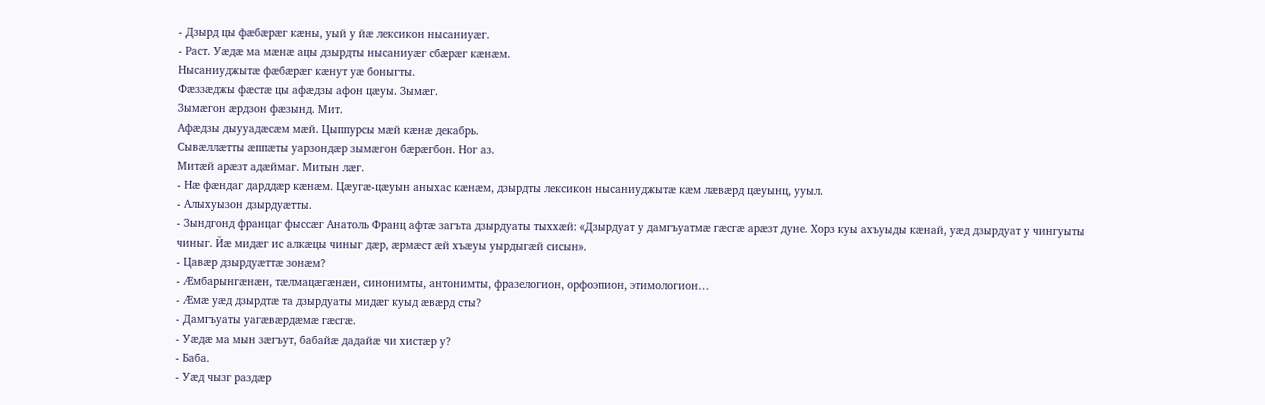- Дзырд цы фæбæрæг кæны, уый у йæ лексикон нысаниуæг.
- Раст. Уæдæ ма мæнæ ацы дзырдты нысаниуæг сбæрæг кæнæм.
Нысаниуджытæ фæбæрæг кæнут уæ боныгты.
Фæззæджы фæстæ цы афæдзы афон цæуы. Зымæг.
Зымæгон æрдзон фæзынд. Мит.
Афæдзы дыууадæсæм мæй. Цыппурсы мæй кæнæ декабрь.
Сывæллæтты æппæты уарзондæр зымæгон бæрæгбон. Ног аз.
Митæй арæзт адæймаг. Митын лæг.
- Нæ фæндаг дарддæр кæнæм. Цæугæ-цæуын аныхас кæнæм, дзырдты лексикон нысаниуджытæ кæм лæвæрд цæуынц, ууыл.
- Алыхуызон дзырдуæтты.
- Зындгонд францаг фыссæг Анатоль Франц афтæ загъта дзырдуаты тыххæй: «Дзырдуат у дамгъуатмæ гæсгæ арæзт дуне. Хорз куы ахъуыды кæнай, уæд дзырдуат у чингуыты чиныг. Йæ мидæг ис алкæцы чиныг дæр, æрмæст æй хъæуы уырдыгæй сисын».
- Цавæр дзырдуæттæ зонæм?
- Ӕмбарынгæнæн, тæлмацæгæнæн, синонимты, антонимты, фразелогион, орфоэпион, этимологион…
- Ӕмæ уæд дзырдтæ та дзырдуаты мидæг куыд æвæрд сты?
- Дамгъуаты уагæвæрдæмæ гæсгæ.
- Уæдæ ма мын зæгъут, бабайæ дадайæ чи хистæр у?
- Баба.
- Уæд чызг раздæр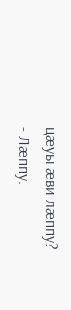цæуы æви лæппу?
- Лæппу.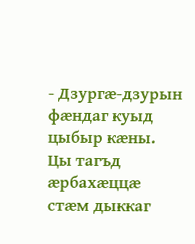- Дзургæ-дзурын фæндаг куыд цыбыр кæны. Цы тагъд æрбахæццæ стæм дыккаг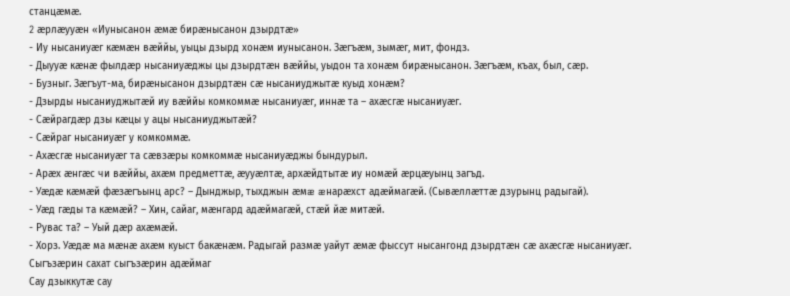станцæмæ.
2 æрлæууæн «Иунысанон æмæ бирæнысанон дзырдтæ»
- Иу нысаниуæг кæмæн вæййы, уыцы дзырд хонæм иунысанон. Зæгъæм, зымæг, мит, фондз.
- Дыууæ кæнæ фылдæр нысаниуæджы цы дзырдтæн вæййы, уыдон та хонæм бирæнысанон. Зæгъæм, къах, был, сæр.
- Бузныг. Зæгъут-ма, бирæнысанон дзырдтæн сæ нысаниуджытæ куыд хонæм?
- Дзырды нысаниуджытæй иу вæййы комкоммæ нысаниуæг, иннæ та – ахæсгæ нысаниуæг.
- Сæйрагдæр дзы кæцы у ацы нысаниуджытæй?
- Сæйраг нысаниуæг у комкоммæ.
- Ахæсгæ нысаниуæг та сæвзæры комкоммæ нысаниуæджы бындурыл.
- Арæх æнгæс чи вæййы, ахæм предметтæ, æууæлтæ, архæйдтытæ иу номæй æрцæуынц загъд.
- Уæдæ кæмæй фæзæгъынц арс? – Дынджыр, тыхджын æмæ æнарæхст адæймагæй. (Сывæллæттæ дзурынц радыгай).
- Уæд гæды та кæмæй? – Хин, сайаг, мæнгард адæймагæй, стæй йæ митæй.
- Рувас та? – Уый дæр ахæмæй.
- Хорз. Уæдæ ма мæнæ ахæм куыст бакæнæм. Радыгай размæ уайут æмæ фыссут нысангонд дзырдтæн сæ ахæсгæ нысаниуæг.
Сыгъзæрин сахат сыгъзæрин адæймаг
Сау дзыккутæ сау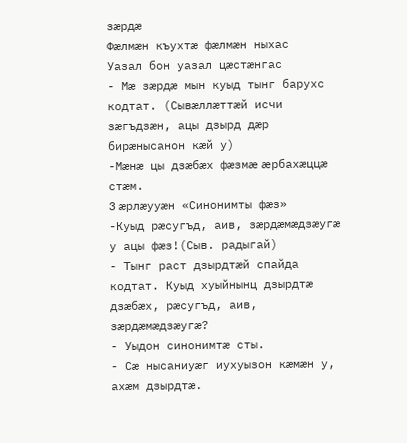зæрдæ
Фæлмæн къухтæ фæлмæн ныхас
Уазал бон уазал цæстæнгас
- Мæ зæрдæ мын куыд тынг барухс кодтат. (Сывæллæттæй исчи зæгъдзæн, ацы дзырд дæр бирæнысанон кæй у)
-Мæнæ цы дзæбæх фæзмæ æрбахæццæ стæм.
3 æрлæууæн «Синонимты фæз»
-Куыд рæсугъд, аив, зæрдæмæдзæугæ у ацы фæз!(Сыв. радыгай)
- Тынг раст дзырдтæй спайда кодтат. Куыд хуыйнынц дзырдтæ дзæбæх, рæсугъд, аив, зæрдæмæдзæугæ?
- Уыдон синонимтæ сты.
- Сæ нысаниуæг иухуызон кæмæн у, ахæм дзырдтæ.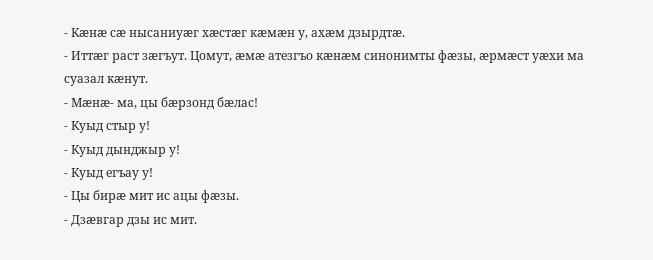- Кæнæ сæ нысаниуæг хæстæг кæмæн у, ахæм дзырдтæ.
- Иттæг раст зæгъут. Цомут, æмæ атезгъо кæнæм синонимты фæзы, æрмæст уæхи ма суазал кæнут.
- Мæнæ- ма, цы бæрзонд бæлас!
- Куыд стыр у!
- Куыд дынджыр у!
- Куыд егъау у!
- Цы бирæ мит ис ацы фæзы.
- Дзæвгар дзы ис мит.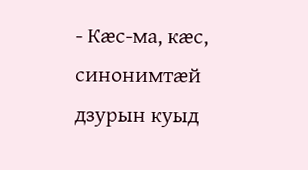- Кæс-ма, кæс, синонимтæй дзурын куыд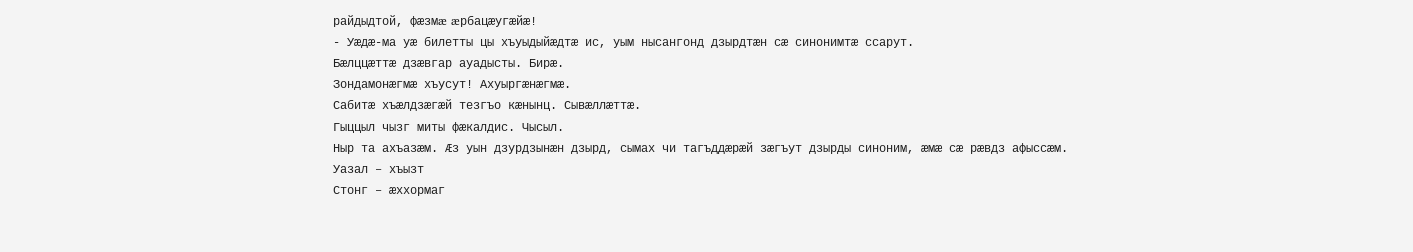райдыдтой, фæзмæ æрбацæугæйæ!
- Уæдæ-ма уæ билетты цы хъуыдыйæдтæ ис, уым нысангонд дзырдтæн сæ синонимтæ ссарут.
Бæлццæттæ дзæвгар ауадысты. Бирæ.
Зондамонæгмæ хъусут! Ахуыргæнæгмæ.
Сабитæ хъæлдзæгæй тезгъо кæнынц. Сывæллæттæ.
Гыццыл чызг миты фæкалдис. Чысыл.
Ныр та ахъазæм. Ӕз уын дзурдзынæн дзырд, сымах чи тагъддæрæй зæгъут дзырды синоним, æмæ сæ рæвдз афыссæм.
Уазал – хъызт
Стонг – æххормаг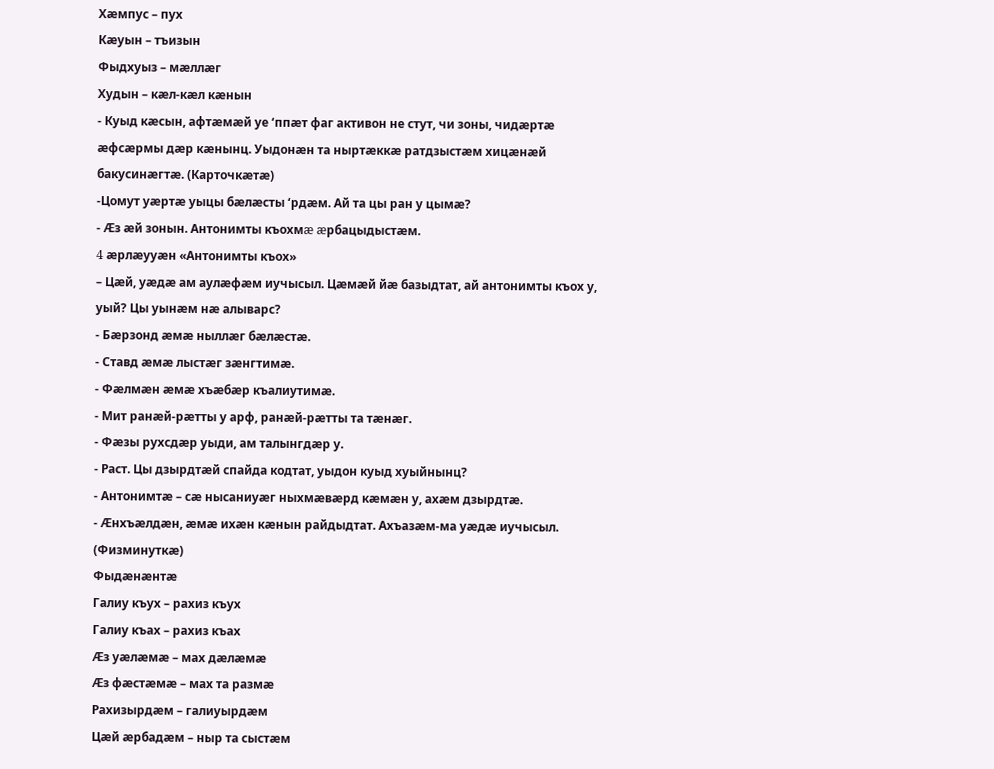Хæмпус – пух
Кæуын – тъизын
Фыдхуыз – мæллæг
Худын – кæл-кæл кæнын
- Куыд кæсын, афтæмæй уе ‘ппæт фаг активон не стут, чи зоны, чидæртæ æфсæрмы дæр кæнынц. Уыдонæн та ныртæккæ ратдзыстæм хицæнæй бакусинæгтæ. (Карточкæтæ)
-Цомут уæртæ уыцы бæлæсты ‘рдæм. Ай та цы ран у цымæ?
- Ӕз æй зонын. Антонимты къохмæ æрбацыдыстæм.
4 æрлæууæн «Антонимты къох»
– Цæй, уæдæ ам аулæфæм иучысыл. Цæмæй йæ базыдтат, ай антонимты къох у, уый? Цы уынæм нæ алыварс?
- Бæрзонд æмæ ныллæг бæлæстæ.
- Ставд æмæ лыстæг зæнгтимæ.
- Фæлмæн æмæ хъæбæр къалиутимæ.
- Мит ранæй-рæтты у арф, ранæй-рæтты та тæнæг.
- Фæзы рухсдæр уыди, ам талынгдæр у.
- Раст. Цы дзырдтæй спайда кодтат, уыдон куыд хуыйнынц?
- Антонимтæ – сæ нысаниуæг ныхмæвæрд кæмæн у, ахæм дзырдтæ.
- Ӕнхъæлдæн, æмæ ихæн кæнын райдыдтат. Ахъазæм-ма уæдæ иучысыл.
(Физминуткæ)
Фыдæнæнтæ
Галиу къух – рахиз къух
Галиу къах – рахиз къах
Ӕз уæлæмæ – мах дæлæмæ
Ӕз фæстæмæ – мах та размæ
Рахизырдæм – галиуырдæм
Цæй æрбадæм – ныр та сыстæм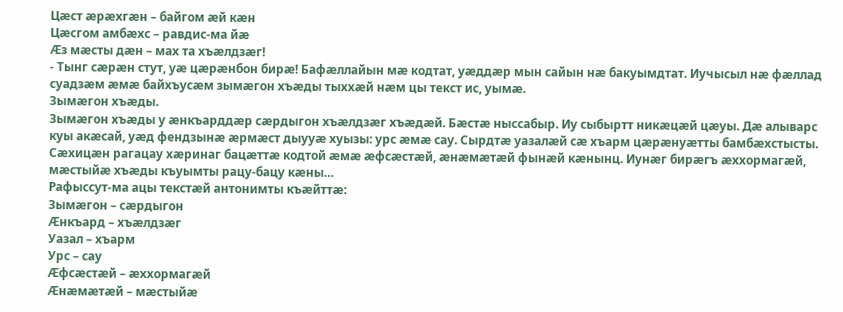Цæст æрæхгæн – байгом æй кæн
Цæсгом амбæхс – равдис-ма йæ
Ӕз мæсты дæн – мах та хъæлдзæг!
- Тынг сæрæн стут, уæ цæрæнбон бирæ! Бафæллайын мæ кодтат, уæддæр мын сайын нæ бакуымдтат. Иучысыл нæ фæллад суадзæм æмæ байхъусæм зымæгон хъæды тыххæй нæм цы текст ис, уымæ.
Зымӕгон хъӕды.
Зымӕгон хъӕды у ӕнкъарддӕр сӕрдыгон хъӕлдзӕг хъӕдӕй. Бӕстӕ ныссабыр. Иу сыбыртт никӕцӕй цӕуы. Дӕ алыварс куы акӕсай, уӕд фендзынӕ ӕрмӕст дыууӕ хуызы: урс ӕмӕ сау. Сырдтӕ уазалӕй сӕ хъарм цӕрӕнуӕтты бамбӕхстысты. Сӕхицӕн рагацау хӕринаг бацӕттӕ кодтой ӕмӕ ӕфсӕстӕй, ӕнӕмӕтӕй фынӕй кӕнынц. Иунӕг бирӕгъ ӕххормагӕй, мӕстыйӕ хъӕды къуымты рацу-бацу кӕны…
Рафыссут-ма ацы текстæй антонимты къæйттæ:
Зымæгон – сæрдыгон
Ӕнкъард – хъæлдзæг
Уазал – хъарм
Урс – сау
Æфсæстæй – æххормагæй
Æнæмæтæй – мæстыйæ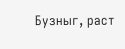Бузныг, раст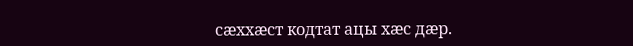сæххæст кодтат ацы хæс дæр.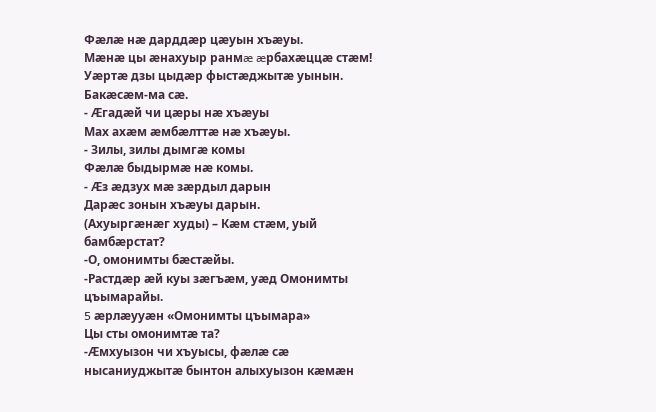Фæлæ нæ дарддæр цæуын хъæуы.
Мæнæ цы æнахуыр ранмæ æрбахæццæ стæм! Уæртæ дзы цыдæр фыстæджытæ уынын. Бакæсæм-ма сæ.
- Ӕгадæй чи цæры нæ хъæуы
Мах ахæм æмбæлттæ нæ хъæуы.
- Зилы, зилы дымгæ комы
Фæлæ быдырмæ нæ комы.
- Ӕз æдзух мæ зæрдыл дарын
Дарæс зонын хъæуы дарын.
(Ахуыргæнæг худы) – Кæм стæм, уый бамбæрстат?
-О, омонимты бæстæйы.
-Растдæр æй куы зæгъæм, уæд Омонимты цъымарайы.
5 æрлæууæн «Омонимты цъымара»
Цы сты омонимтæ та?
-Ӕмхуызон чи хъуысы, фæлæ сæ нысаниуджытæ бынтон алыхуызон кæмæн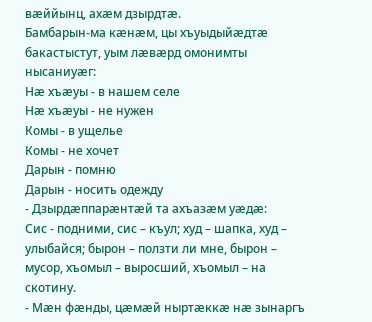вæййынц, ахæм дзырдтæ.
Бамбарын-ма кæнæм, цы хъуыдыйæдтæ бакастыстут, уым лæвæрд омонимты нысаниуæг:
Нæ хъæуы - в нашем селе
Нæ хъæуы - не нужен
Комы - в ущелье
Комы - не хочет
Дарын - помню
Дарын - носить одежду
- Дзырдæппарæнтæй та ахъазæм уæдæ:
Сис - подними, сис – къул; худ – шапка, худ – улыбайся; бырон – ползти ли мне, бырон – мусор, хъомыл – выросший, хъомыл – на скотину.
- Мæн фæнды, цæмæй ныртæккæ нæ зынаргъ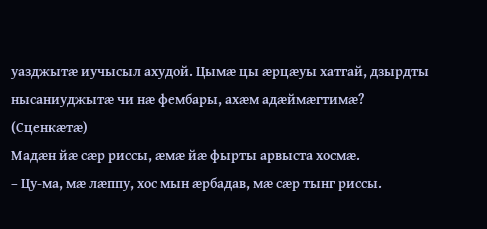уазджытæ иучысыл ахудой. Цымæ цы æрцæуы хатгай, дзырдты нысаниуджытæ чи нæ фембары, ахæм адæймæгтимæ?
(Сценкæтæ)
Мадæн йæ сæр риссы, æмæ йæ фырты арвыста хосмæ.
– Цу-ма, мæ лæппу, хос мын æрбадав, мæ сæр тынг риссы.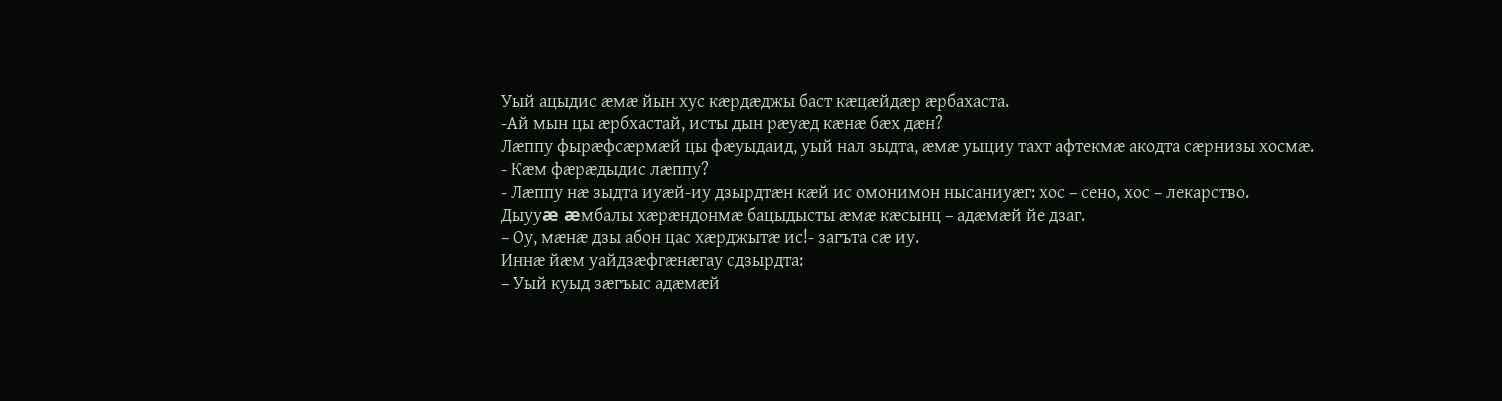Уый ацыдис æмæ йын хус кæрдæджы баст кæцæйдæр æрбахаста.
-Ай мын цы æрбхастай, исты дын рæуæд кæнæ бæх дæн?
Лæппу фырæфсæрмæй цы фæуыдаид, уый нал зыдта, æмæ уыциу тахт афтекмæ акодта сæрнизы хосмæ.
- Кæм фæрæдыдис лæппу?
- Лæппу нæ зыдта иуæй-иу дзырдтæн кæй ис омонимон нысаниуæг: хос – сено, хос – лекарство.
Дыууæ æмбалы хæрæндонмæ бацыдысты æмæ кæсынц – адæмæй йе дзаг.
– Оу, мæнæ дзы абон цас хæрджытæ ис!- загъта сæ иу.
Иннæ йæм уайдзæфгæнæгау сдзырдта:
– Уый куыд зæгъыс адæмæй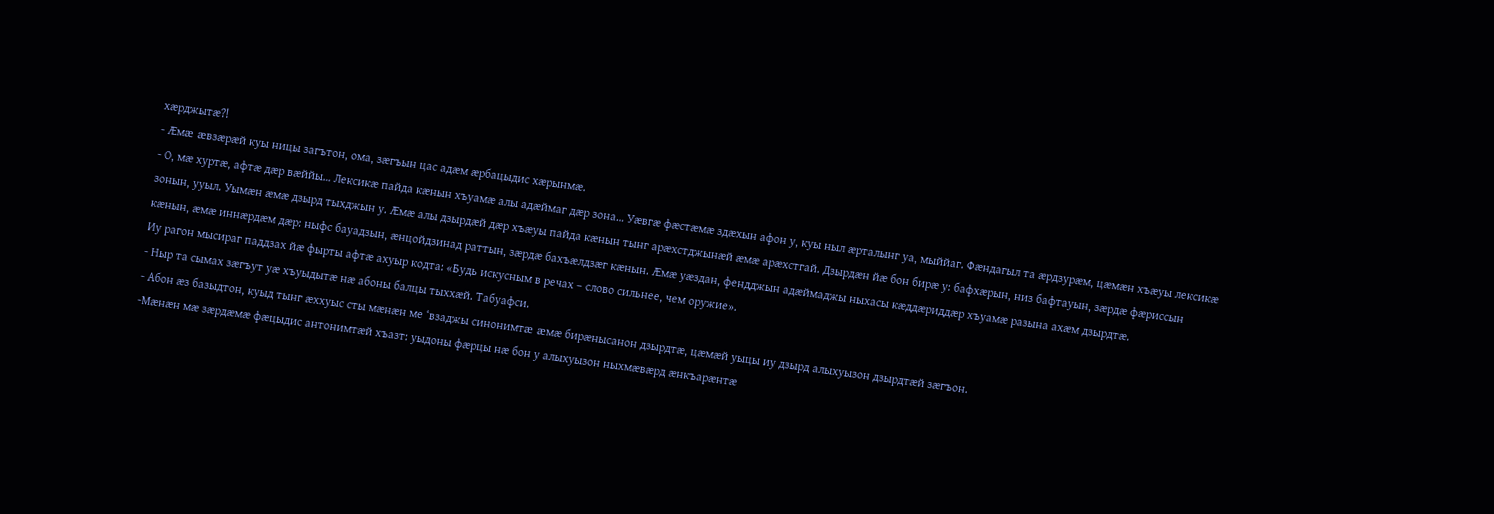хæрджытæ?!
- Ӕмæ æвзæрæй куы ницы загътон, ома, зæгъын цас адæм æрбацыдис хæрынмæ.
- О, мæ хуртæ, афтæ дæр вæййы… Лексикæ пайда кæнын хъуамæ алы адæймаг дæр зона… Уæвгæ фæстæмæ здæхын афон у, куы ныл æрталынг уа, мыййаг. Фæндагыл та æрдзурæм, цæмæн хъæуы лексикæ зонын, ууыл. Уымæн æмæ дзырд тыхджын у. Ӕмæ алы дзырдæй дæр хъæуы пайда кæнын тынг арæхстджынæй æмæ арæхстгай. Дзырдæн йæ бон бирæ у: бафхæрын, низ бафтауын, зæрдæ фæриссын кæнын, æмæ иннæрдæм дæр: ныфс бауадзын, æнцойдзинад раттын, зæрдæ бахъæлдзæг кæнын. Ӕмæ уæздан, фендджын адæймаджы ныхасы кæддæриддæр хъуамæ разына ахæм дзырдтæ.
Иу рагон мысираг паддзах йæ фырты афтæ ахуыр кодта: «Будь искусным в речах – слово сильнее, чем оружие».
- Ныр та сымах зæгъут уæ хъуыдытæ нæ абоны балцы тыххæй. Табуафси.
- Абон æз базыдтон, куыд тынг æххуыс сты мæнæн ме ‘взаджы синонимтæ æмæ бирæнысанон дзырдтæ, цæмæй уыцы иу дзырд алыхуызон дзырдтæй зæгъон.
-Мæнæн мæ зæрдæмæ фæцыдис антонимтæй хъазт: уыдоны фæрцы нæ бон у алыхуызон ныхмæвæрд æнкъарæнтæ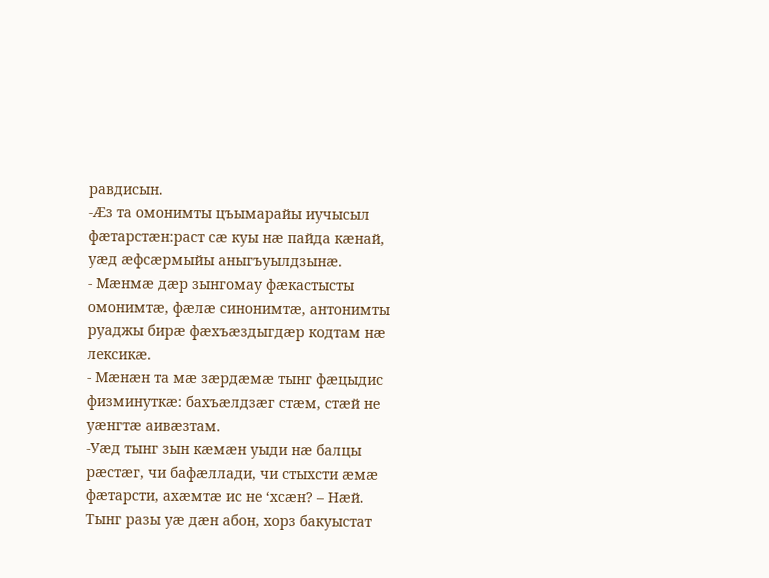равдисын.
-Ӕз та омонимты цъымарайы иучысыл фæтарстæн:раст сæ куы нæ пайда кæнай, уæд æфсæрмыйы аныгъуылдзынæ.
- Мæнмæ дæр зынгомау фæкастысты омонимтæ, фæлæ синонимтæ, антонимты руаджы бирæ фæхъæздыгдæр кодтам нæ лексикæ.
- Мæнæн та мæ зæрдæмæ тынг фæцыдис физминуткæ: бахъæлдзæг стæм, стæй не уæнгтæ аивæзтам.
-Уæд тынг зын кæмæн уыди нæ балцы рæстæг, чи бафæллади, чи стыхсти æмæ фæтарсти, ахæмтæ ис не ‘хсæн? – Нæй.
Тынг разы уæ дæн абон, хорз бакуыстат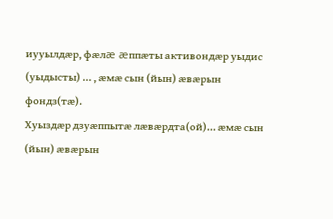иууылдæр, фæлæ æппæты активондæр уыдис (уыдысты) … , æмæ сын (йын) æвæрын фондз(тæ).
Хуыздæр дзуæппытæ лæвæрдта(ой)… æмæ сын (йын) æвæрын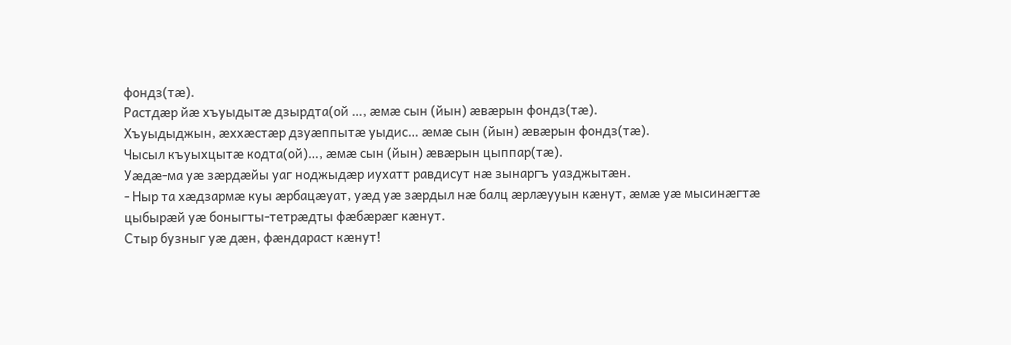фондз(тæ).
Растдæр йæ хъуыдытæ дзырдта(ой …, æмæ сын (йын) æвæрын фондз(тæ).
Хъуыдыджын, æххæстæр дзуæппытæ уыдис… æмæ сын (йын) æвæрын фондз(тæ).
Чысыл къуыхцытæ кодта(ой)…, æмæ сын (йын) æвæрын цыппар(тæ).
Уæдæ-ма уæ зæрдæйы уаг ноджыдæр иухатт равдисут нæ зынаргъ уазджытæн.
- Ныр та хæдзармæ куы æрбацæуат, уæд уæ зæрдыл нæ балц æрлæууын кæнут, æмæ уæ мысинæгтæ цыбырæй уæ боныгты-тетрæдты фæбæрæг кæнут.
Стыр бузныг уæ дæн, фæндараст кæнут!